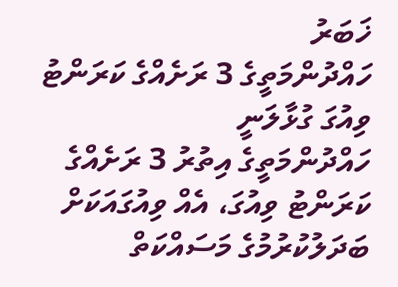ޚަބަރު
ހައްދުންމަތީގެ 3 ރަށެއްގެ ކަރަންޓު ވިއުގަ ގުޅާލަނީ
ހައްދުންމަތީގެ އިތުރު 3 ރަށެއްގެ ކަރަންޓު ވިއުގަ، އެއް ވިއުގައަކަށް ބަދަލުކުރުމުގެ މަސައްކަތް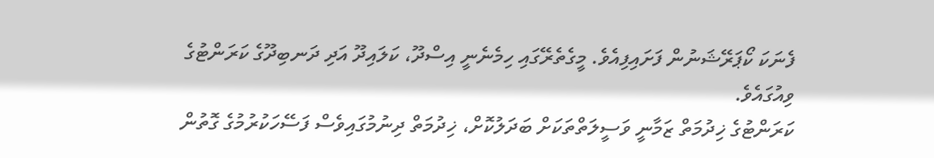ފެނަކަ ކޯޕަރޭޝަނުން ފަށައިފިއެވެ. މީގެތެރޭގައި ހިމެނެނީ އިސްދޫ، ކަލައިދޫ އަދި ދަނބިދޫގެ ކަރަންޓުގެ ވިއުގައެވެ.
ކަރަންޓުގެ ޚިދުމަތް ޒަމާނީ ވަސީލަތްތަކަށް ބަދަލުކޮށް، ޚިދުމަތް ދިނުމުގައިވެސް ފަސޭހަކުރުމުގެ ގޮތުން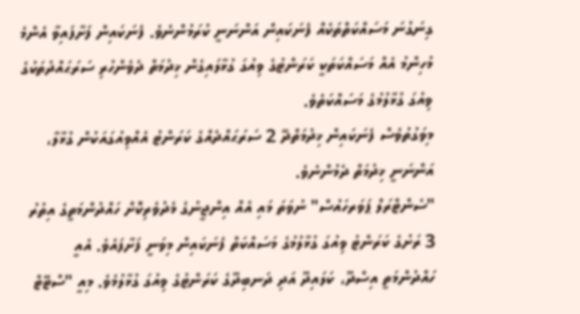ގިނަގުނަ މަސައްކަތްތަކެއް ފެނަކައިން އަންނަނީ ކުރަމުންނެވެ. ފެނަކައިން ފަށާފައިވާ އެންމެ މުހިންމު އެއް މަސައްކަތަކީ ކަރަންޓުގެ ވިއުގަ ގުޅާލައިގެން ޚިދުމަތް ދެވެންހުރި ސަރަޙައްދުތަކުގެ ވިއުގަ ގުޅާލުމުގެ މަސައްކަތެވެ.
މިވަގުތުވެސް ފެނަކައިން ޚިދުމަތްދޭ 2 ސަރަޙައްދެއްގެ ކަރަންޓު އެއްވިއުގައަކުން ގުޅާލާ، އަންނަނީ ޚިދުމަތް ދެމުންނެވެ.
"ސެންޓްރަލް ޕަވަރހައުސް" ނުވަތަ މައި އެއް އިންޖީނުގެ މެދުވެރިކޮށް ހައްދުންމަތީގެ އިތުރު 3 ރަށުގެ ކަރަންޓު ވިއުގަ ގުޅާލުމުގެ މަސައްކަތް ފެނަކައިން މިވަނީ ފަށާފައެވެ. އެއީ ހައްދުންމަތީ އިސްދޫ، ކަލައިދޫ އަދި ދަނބިދޫގެ ކަރަންޓުގެ ވިއުގަ ގުޅާލުމެވެ. މިއީ "ސްޓޭޓް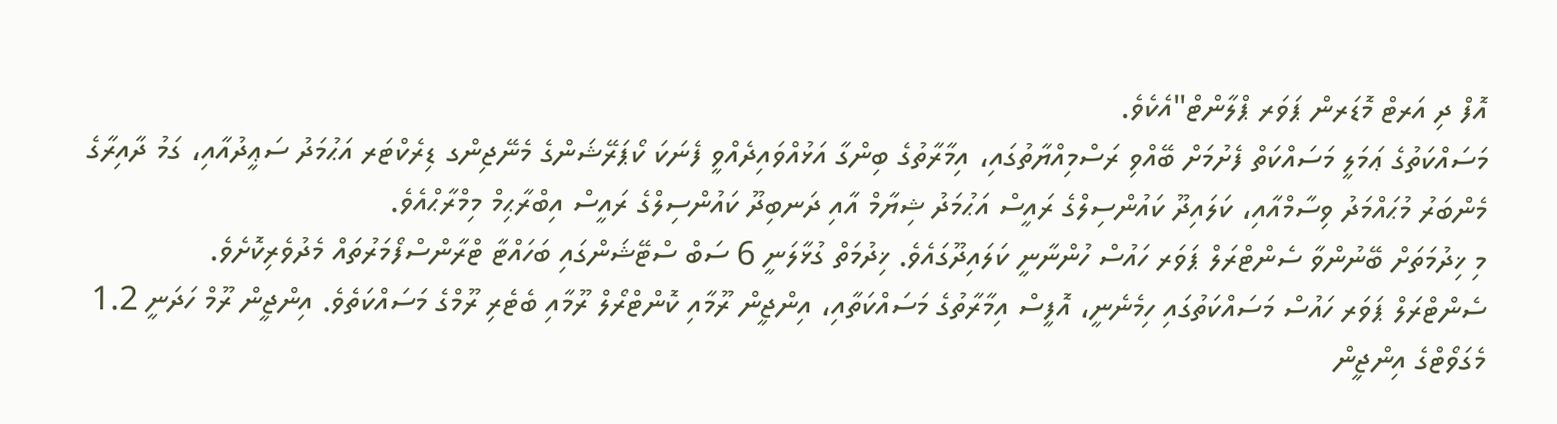އޮފް ދި އަރޓް މޮޑަރން ޕަވަރ ޕްލާންޓް"އެކެވެ.
މަސައްކަތުގެ ޢަމަލީ މަސައްކަތް ފެށުމަށް ބޭއްވި ރަސްމިއްޔާތުގައި، އިމާރާތުގެ ބިންގާ އަޅުއްވައިދެއްވީ ފެނަކަ ކޯޕަރޭޝަންގެ މެނޭޖިންގ ޑިރެކްޓަރ އަޙުމަދު ސަޢީދުއާއި، ގަމު ދާއިރާގެ މެންބަރު މުޙައްމަދު ވިސާމްއާއި، ކަލައިދޫ ކައުންސިލްގެ ރައީސް އަޙުމަދު ޝިޔާމް އާއި ދަނބިދޫ ކައުންސިލްގެ ރައީސް އިބްރާޙިމް މިމްރާޙްއެވެ.
މި ޚިދުމަތަށް ބޭނުންވާ ސެންޓްރަލް ޕަވަރ ހައުސް ހުންނާނީ ކަލައިދޫގައެވެ. ޚިދުމަތް ގުޅާލަނީ 6 ސަބް ސްޓޭޝަންގައި ބަހައްޓާ ޓްރާންސްފޯމަރުތައް މެދުވެރިކޮށެވެ.
ސެންޓްރަލް ޕަވަރ ހައުސް މަސައްކަތުގައި ހިމެނެނީ، އޮފީސް އިމާރާތުގެ މަސައްކަތާއި، އިންޖީން ރޫމާއި ކޮންޓްރޯލް ރޫމާއި ބެޓެރި ރޫމްގެ މަސައްކަތެވެ. އިންޖީން ރޫމް ހަދަނީ 1.2 މެގަވޯޓްގެ އިންޖީން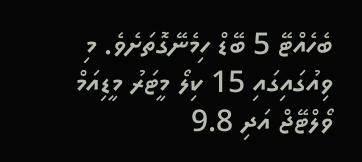ބެހެއްޓޭ 5 ބޭޑް ހިމެނޭގޮތަށެވެ. މި ވިއުގައިގައި 15 ކިލޯ މީޓަރު މީޑިއަމް ވޯލްޓޭޖް އަދި 9.8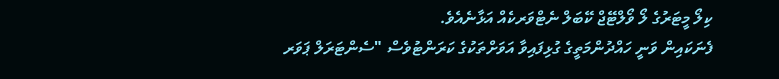ކިލޯ މީޓަރުގެ ލޯ ވޯލްޓޭޖް ކޭބަލް ނެޓްވަރކެއް އަޅާނެއެވެ.
ފެނަކައިން ވަނީ ހައްދުންމަތީގެ ގުޅިފައިވާ އަވަށްތަކުގެ ކަރަންޓުވެސް "ސެންޓަރަލް ޕަވަރ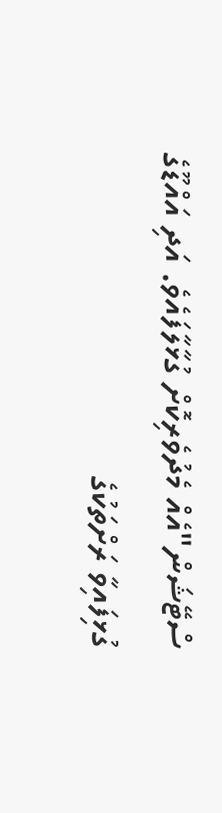ސްޓޭޝަން"އެއް މެދުވެރިކޮށް ގުޅާލާފައެވެ. އަދި އައްޑޫގެ ގުޅިފައިވާ ރަށްތަކުގެ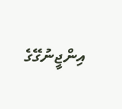އިންޖީނުގޭގެ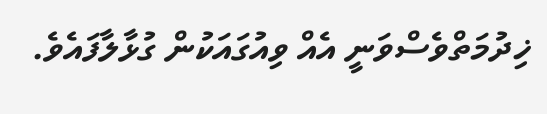ޚިދުމަތްވެސްވަނީ އެއް ވިއުގައަކުން ގުޅާލާފައެވެ.